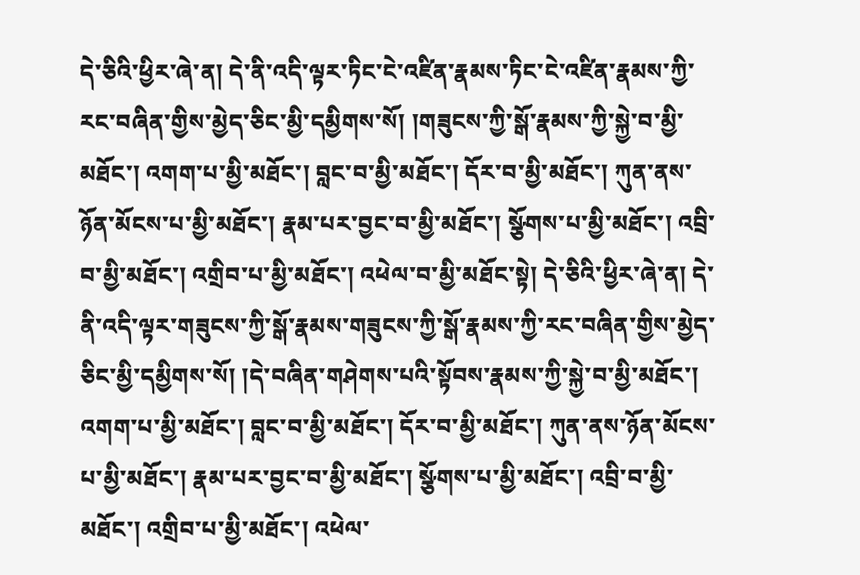དེ་ཅིའི་ཕྱིར་ཞེ་ན། དེ་ནི་འདི་ལྟར་ཏིང་ངེ་འཛིན་རྣམས་ཏིང་ངེ་འཛིན་རྣམས་ཀྱི་རང་བཞིན་གྱིས་མྱེད་ཅིང་མྱི་དམྱིགས་སོ། །གཟུངས་ཀྱི་སྒོ་རྣམས་ཀྱི་སྐྱེ་བ་མྱི་མཐོང་། འགག་པ་མྱི་མཐོང་། བླང་བ་མྱི་མཐོང་། དོར་བ་མྱི་མཐོང་། ཀུན་ནས་ཉོན་མོངས་པ་མྱི་མཐོང་། རྣམ་པར་བྱང་བ་མྱི་མཐོང་། སྩོགས་པ་མྱི་མཐོང་། འབྲི་བ་མྱི་མཐོང་། འགྲིབ་པ་མྱི་མཐོང་། འཕེལ་བ་མྱི་མཐོང་སྟེ། དེ་ཅིའི་ཕྱིར་ཞེ་ན། དེ་ནི་འདི་ལྟར་གཟུངས་ཀྱི་སྒོ་རྣམས་གཟུངས་ཀྱི་སྒོ་རྣམས་ཀྱི་རང་བཞིན་གྱིས་མྱེད་ཅིང་མྱི་དམྱིགས་སོ། །དེ་བཞིན་གཤེགས་པའི་སྟོབས་རྣམས་ཀྱི་སྐྱེ་བ་མྱི་མཐོང་། འགག་པ་མྱི་མཐོང་། བླང་བ་མྱི་མཐོང་། དོར་བ་མྱི་མཐོང་། ཀུན་ནས་ཉོན་མོངས་པ་མྱི་མཐོང་། རྣམ་པར་བྱང་བ་མྱི་མཐོང་། སྩོགས་པ་མྱི་མཐོང་། འབྲི་བ་མྱི་མཐོང་། འགྲིབ་པ་མྱི་མཐོང་། འཕེལ་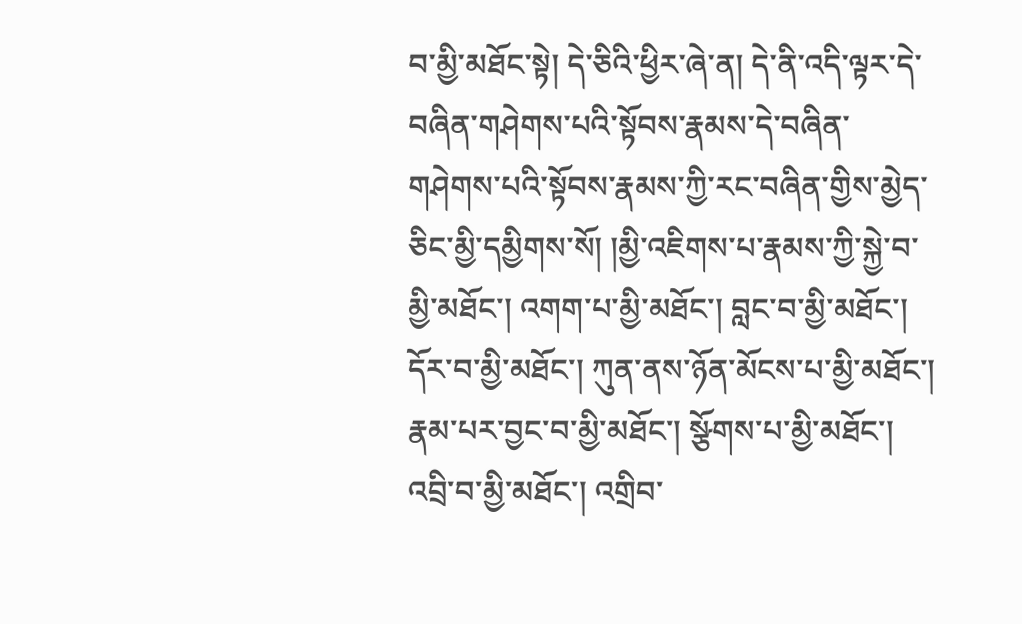བ་མྱི་མཐོང་སྟེ། དེ་ཅིའི་ཕྱིར་ཞེ་ན། དེ་ནི་འདི་ལྟར་དེ་བཞིན་གཤེགས་པའི་སྟོབས་རྣམས་དེ་བཞིན་གཤེགས་པའི་སྟོབས་རྣམས་ཀྱི་རང་བཞིན་གྱིས་མྱེད་ཅིང་མྱི་དམྱིགས་སོ། །མྱི་འཇིགས་པ་རྣམས་ཀྱི་སྐྱེ་བ་མྱི་མཐོང་། འགག་པ་མྱི་མཐོང་། བླང་བ་མྱི་མཐོང་། དོར་བ་མྱི་མཐོང་། ཀུན་ནས་ཉོན་མོངས་པ་མྱི་མཐོང་། རྣམ་པར་བྱང་བ་མྱི་མཐོང་། སྩོགས་པ་མྱི་མཐོང་། འབྲི་བ་མྱི་མཐོང་། འགྲིབ་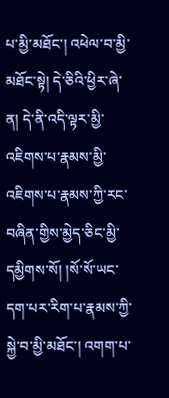པ་མྱི་མཐོང་། འཕེལ་བ་མྱི་མཐོང་སྟེ། དེ་ཅིའི་ཕྱིར་ཞེ་ན། དེ་ནི་འདི་ལྟར་མྱི་འཇིགས་པ་རྣམས་མྱི་འཇིགས་པ་རྣམས་ཀྱི་རང་བཞིན་གྱིས་མྱེད་ཅིང་མྱི་དམྱིགས་སོ། །སོ་སོ་ཡང་དག་པར་རིག་པ་རྣམས་ཀྱི་སྐྱེ་བ་མྱི་མཐོང་། འགག་པ་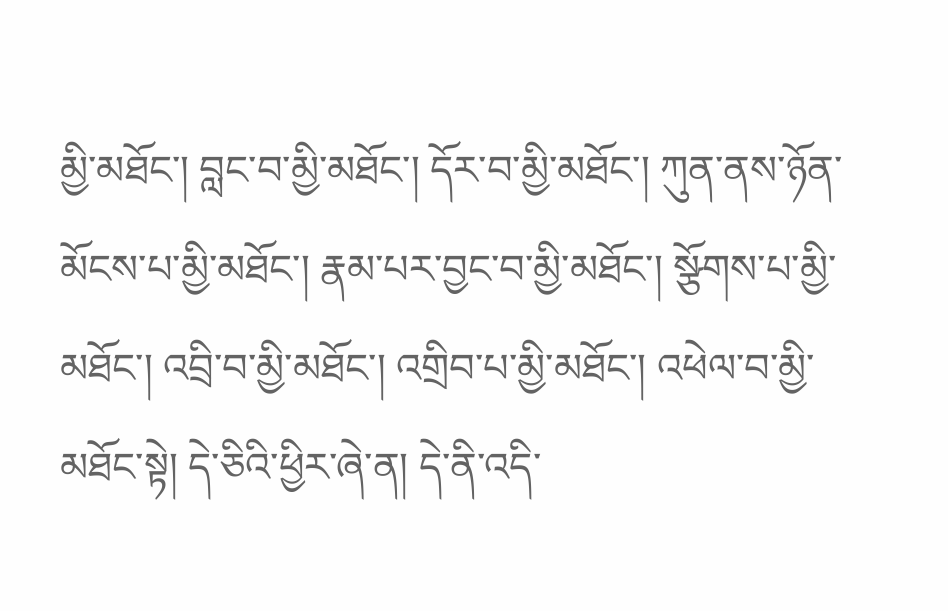མྱི་མཐོང་། བླང་བ་མྱི་མཐོང་། དོར་བ་མྱི་མཐོང་། ཀུན་ནས་ཉོན་མོངས་པ་མྱི་མཐོང་། རྣམ་པར་བྱང་བ་མྱི་མཐོང་། སྩོགས་པ་མྱི་མཐོང་། འབྲི་བ་མྱི་མཐོང་། འགྲིབ་པ་མྱི་མཐོང་། འཕེལ་བ་མྱི་མཐོང་སྟེ། དེ་ཅིའི་ཕྱིར་ཞེ་ན། དེ་ནི་འདི་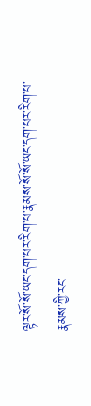ལྟར་སོ་སོ་ཡང་དག་པར་རིག་པ་རྣམས་སོ་སོ་ཡང་དག་པར་རིག་པ་རྣམས་ཀྱི་རང་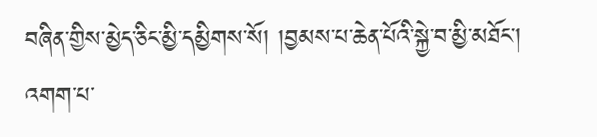བཞིན་གྱིས་མྱེད་ཅིང་མྱི་དམྱིགས་སོ། །བྱམས་པ་ཆེན་པོའི་སྐྱེ་བ་མྱི་མཐོང་། འགག་པ་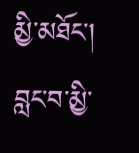མྱི་མཐོང་། བླང་བ་མྱི་